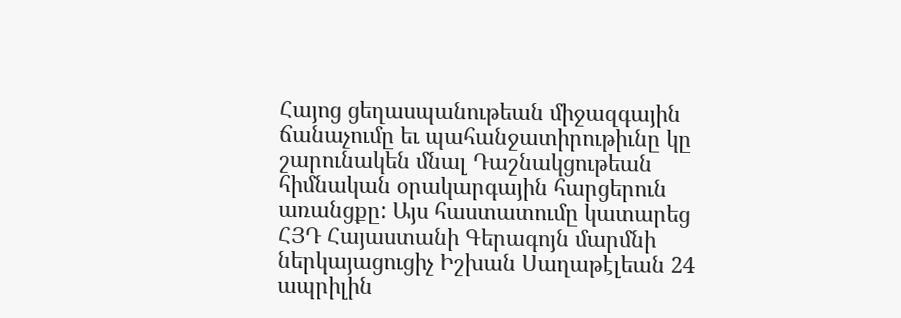Հայոց ցեղասպանութեան միջազգային ճանաչումը եւ պահանջատիրութիւնը կը շարունակեն մնալ Դաշնակցութեան հիմնական օրակարգային հարցերուն առանցքը: Այս հաստատումը կատարեց ՀՅԴ Հայաստանի Գերագոյն մարմնի ներկայացուցիչ Իշխան Սաղաթէլեան 24 ապրիլին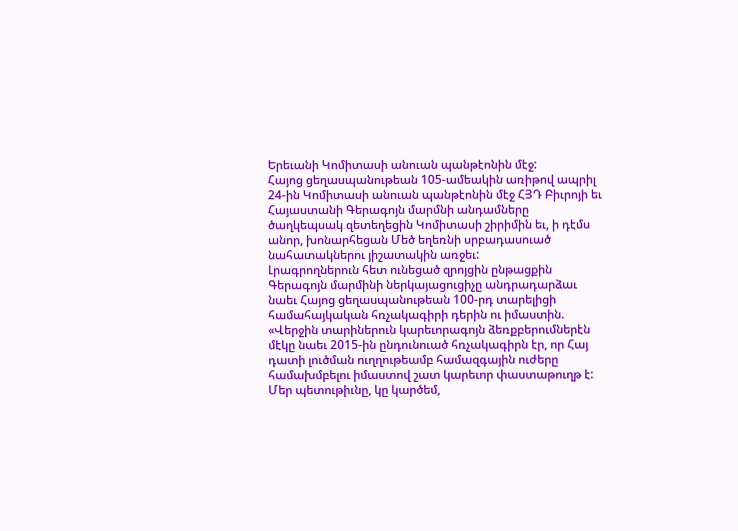Երեւանի Կոմիտասի անուան պանթէոնին մէջ:
Հայոց ցեղասպանութեան 105-ամեակին առիթով ապրիլ 24-ին Կոմիտասի անուան պանթէոնին մէջ ՀՅԴ Բիւրոյի եւ Հայաստանի Գերագոյն մարմնի անդամները ծաղկեպսակ զետեղեցին Կոմիտասի շիրիմին եւ, ի դէմս անոր, խոնարհեցան Մեծ եղեռնի սրբադասուած նահատակներու յիշատակին առջեւ:
Լրագրողներուն հետ ունեցած զրոյցին ընթացքին Գերագոյն մարմինի ներկայացուցիչը անդրադարձաւ նաեւ Հայոց ցեղասպանութեան 100-րդ տարելիցի համահայկական հռչակագիրի դերին ու իմաստին. «Վերջին տարիներուն կարեւորագոյն ձեռքբերումներէն մէկը նաեւ 2015-ին ընդունուած հռչակագիրն էր, որ Հայ դատի լուծման ուղղութեամբ համազգային ուժերը համախմբելու իմաստով շատ կարեւոր փաստաթուղթ է: Մեր պետութիւնը, կը կարծեմ,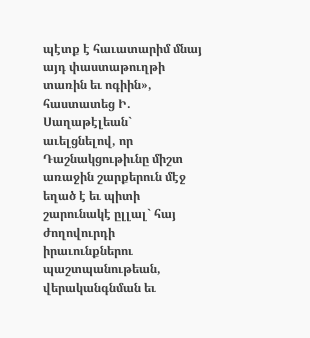պէտք է հաւատարիմ մնայ այդ փաստաթուղթի տառին եւ ոգիին», հաստատեց Ի. Սաղաթէլեան` աւելցնելով, որ Դաշնակցութիւնը միշտ առաջին շարքերուն մէջ եղած է եւ պիտի շարունակէ ըլլալ` հայ ժողովուրդի իրաւունքներու պաշտպանութեան, վերականգնման եւ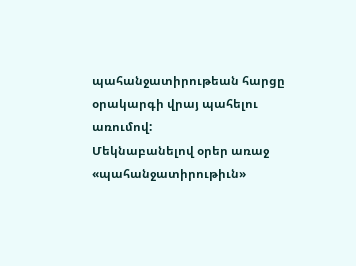պահանջատիրութեան հարցը օրակարգի վրայ պահելու առումով:
Մեկնաբանելով օրեր առաջ «պահանջատիրութիւն»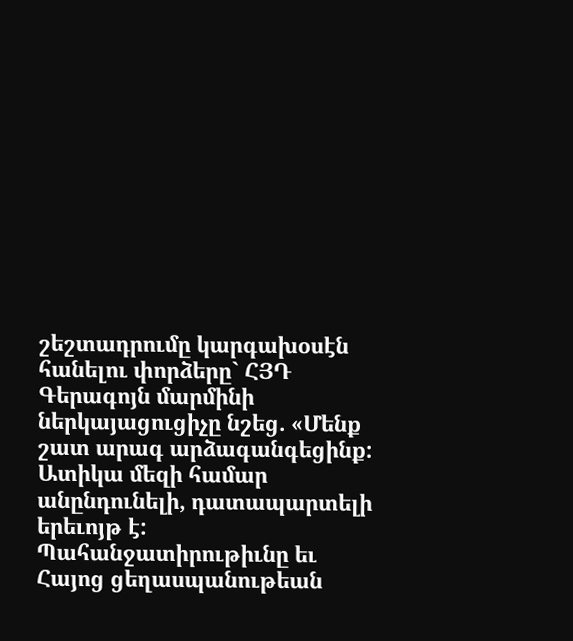շեշտադրումը կարգախօսէն հանելու փորձերը` ՀՅԴ Գերագոյն մարմինի ներկայացուցիչը նշեց. «Մենք շատ արագ արձագանգեցինք: Ատիկա մեզի համար անընդունելի, դատապարտելի երեւոյթ է: Պահանջատիրութիւնը եւ Հայոց ցեղասպանութեան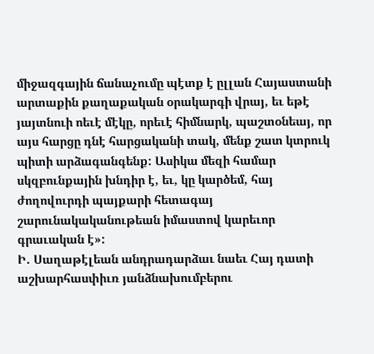միջազգային ճանաչումը պէտք է ըլլան Հայաստանի արտաքին քաղաքական օրակարգի վրայ, եւ եթէ յայտնուի ոեւէ մէկը, որեւէ հիմնարկ, պաշտօնեայ, որ այս հարցը դնէ հարցականի տակ, մենք շատ կտրուկ պիտի արձագանգենք: Ասիկա մեզի համար սկզբունքային խնդիր է, եւ, կը կարծեմ, հայ ժողովուրդի պայքարի հետագայ շարունակականութեան իմաստով կարեւոր գրաւական է»:
Ի. Սաղաթէլեան անդրադարձաւ նաեւ Հայ դատի աշխարհասփիւռ յանձնախումբերու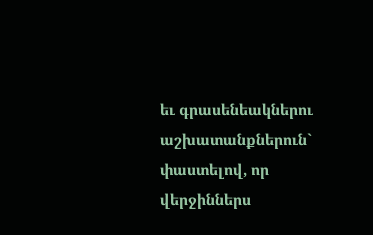եւ գրասենեակներու աշխատանքներուն` փաստելով, որ վերջիններս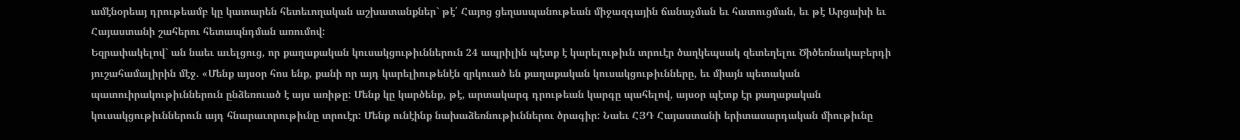ամէնօրեայ դրութեամբ կը կատարեն հետեւողական աշխատանքներ` թէ՛ Հայոց ցեղասպանութեան միջազգային ճանաչման եւ հատուցման, եւ թէ Արցախի եւ Հայաստանի շահերու հետապնդման առումով:
Եզրափակելով` ան նաեւ աւելցուց, որ քաղաքական կուսակցութիւններուն 24 ապրիլին պէտք է կարելութիւն տրուէր ծաղկեպսակ զետեղելու Ծիծեռնակաբերդի յուշահամալիրին մէջ. «Մենք այսօր հոս ենք, քանի որ այդ կարելիութենէն զրկուած են քաղաքական կուսակցութիւնները, եւ միայն պետական պատուիրակութիւններուն ընձեռուած է այս առիթը: Մենք կը կարծենք, թէ, արտակարգ դրութեան կարգը պահելով, այսօր պէտք էր քաղաքական կուսակցութիւններուն այդ հնարաւորութիւնը տրուէր: Մենք ունէինք նախաձեռնութիւններու ծրագիր: Նաեւ ՀՅԴ Հայաստանի երիտասարդական միութիւնը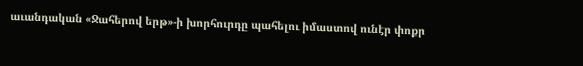աւանդական «Ջահերով երթ»-ի խորհուրդը պահելու իմաստով ունէր փոքր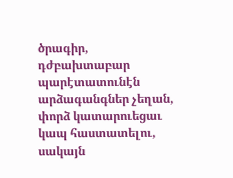ծրագիր, դժբախտաբար պարէտատունէն արձագանգներ չեղան, փորձ կատարուեցաւ կապ հաստատելու, սակայն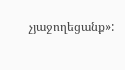չյաջողեցանք»: